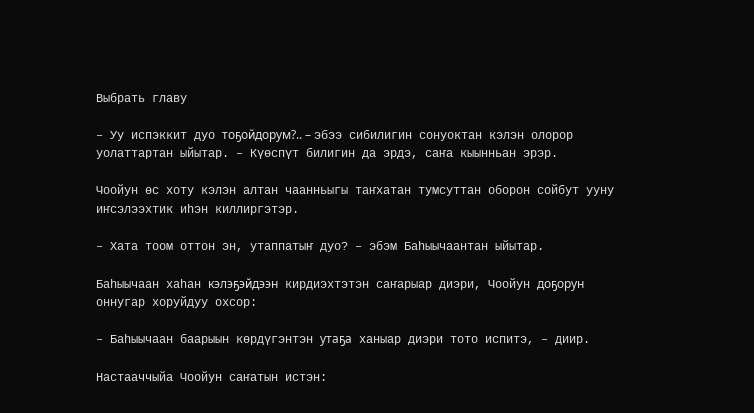Выбрать главу

– Уу испэккит дуо тоҕойдорум?.. – эбээ сибилигин сонуоктан кэлэн олорор уолаттартан ыйытар. – Күөспүт билигин да эрдэ, саҥа кыынньан эрэр.

Чоойун өс хоту кэлэн алтан чаанньыгы таҥхатан тумсуттан оборон сойбут ууну иҥсэлээхтик иһэн киллиргэтэр.

– Хата тоом оттон эн, утаппатыҥ дуо? – эбэм Баһыычаантан ыйытар.

Баһыычаан хаһан кэлэҕэйдээн кирдиэхтэтэн саҥарыар диэри, Чоойун доҕорун оннугар хоруйдуу охсор:

– Баһыычаан баарыын көрдүгэнтэн утаҕа ханыар диэри тото испитэ, – диир.

Настааччыйа Чоойун саҥатын истэн: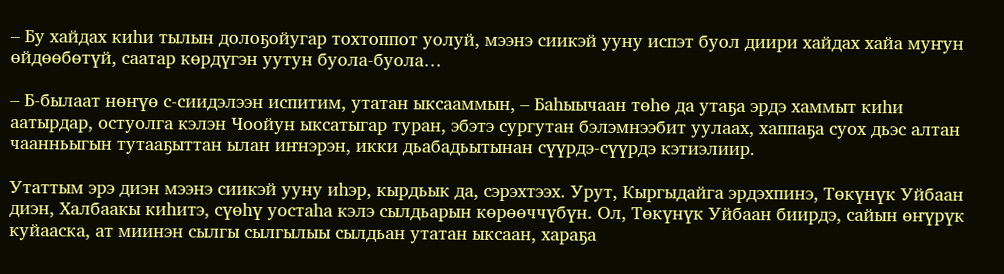– Бу хайдах киһи тылын долоҕойугар тохтоппот уолуй, мээнэ сиикэй ууну испэт буол диири хайдах хайа муҥун өйдөөбөтүй, саатар көрдүгэн уутун буола-буола…

– Б-былаат нөҥүө с-сиидэлээн испитим, утатан ыксааммын, – Баһыычаан төһө да утаҕа эрдэ хаммыт киһи аатырдар, остуолга кэлэн Чоойун ыксатыгар туран, эбэтэ сургутан бэлэмнээбит уулаах, хаппаҕа суох дьэс алтан чаанньыгын тутааҕыттан ылан иҥнэрэн, икки дьабадьытынан сүүрдэ-сүүрдэ кэтиэлиир.

Утаттым эрэ диэн мээнэ сиикэй ууну иһэр, кырдьык да, сэрэхтээх. Урут, Кыргыдайга эрдэхпинэ, Төкүнүк Уйбаан диэн, Халбаакы киһитэ, сүөһү уостаһа кэлэ сылдьарын көрөөччүбүн. Ол, Төкүнүк Уйбаан биирдэ, сайын өҥүрүк куйааска, ат миинэн сылгы сылгылыы сылдьан утатан ыксаан, хараҕа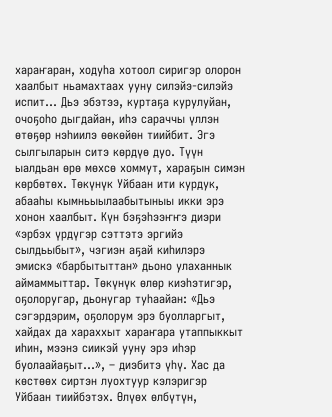хараҥаран, ходуһа хотоол сиригэр олорон хаалбыт ньамахтаах ууну силэйэ-силэйэ испит… Дьэ эбэтээ, куртаҕа курулуйан, очоҕоһо дыгдайан, иһэ сараччы үллэн өтөҕөр нэһиилэ өөкөйөн тиийбит. Эгэ сылгыларын ситэ көрдүө дуо. Түүн ыалдьан өрө мөхсө хоммут, хараҕын симэн көрбөтөх. Төкүнүк Уйбаан ити курдук, абааһы кымньыылаабытыныы икки эрэ хонон хаалбыт. Күн бэҕэһээҥҥэ диэри «эрбэх үрдүгэр сэттэтэ эргийэ сылдьыбыт», чэгиэн аҕай киһилэрэ эмискэ «барбытыттан» дьоно улаханнык аймаммыттар. Төкүнүк өлөр киэһэтигэр, оҕолоругар, дьонугар туһаайан: «Дьэ сэгэрдэрим, оҕолорум эрэ буолларгыт, хайдах да хараххыт хараҥара утаппыккыт иһин, мээнэ сиикэй ууну эрэ иһэр буолаайаҕыт…», – диэбитэ үһү. Хас да көстөөх сиртэн луохтуур кэлэригэр Уйбаан тиийбэтэх. Өлүөх өлбүтүн,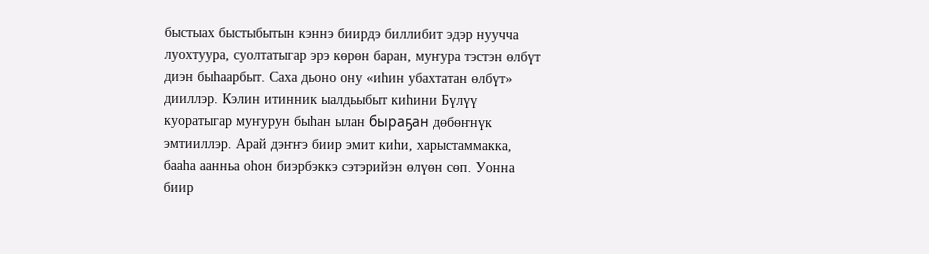быстыах быстыбытын кэннэ биирдэ биллибит эдэр нуучча луохтуура, суолтатыгар эрэ көрөн баран, муҥура тэстэн өлбүт диэн быһаарбыт. Саха дьоно ону «иһин убахтатан өлбүт» дииллэр. Кэлин итинник ыалдьыбыт киһини Бүлүү куоратыгар муҥурун быһан ылан быраҕан дөбөҥнүк эмтииллэр. Арай дэҥҥэ биир эмит киһи, харыстаммакка, бааһа аанньа оһон биэрбэккэ сэтэрийэн өлүөн сөп. Уонна биир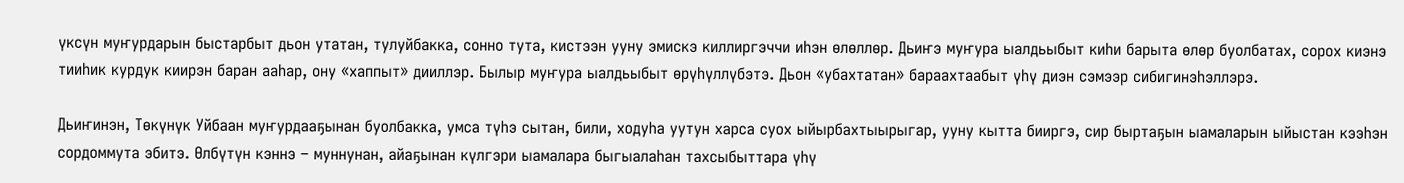үксүн муҥурдарын быстарбыт дьон утатан, тулуйбакка, сонно тута, кистээн ууну эмискэ киллиргэччи иһэн өлөллөр. Дьиҥэ муҥура ыалдьыбыт киһи барыта өлөр буолбатах, сорох киэнэ тииһик курдук киирэн баран ааһар, ону «хаппыт» дииллэр. Былыр муҥура ыалдьыбыт өрүһүллүбэтэ. Дьон «убахтатан» бараахтаабыт үһү диэн сэмээр сибигинэһэллэрэ.

Дьиҥинэн, Төкүнүк Уйбаан муҥурдааҕынан буолбакка, умса түһэ сытан, били, ходуһа уутун харса суох ыйырбахтыырыгар, ууну кытта бииргэ, сир быртаҕын ыамаларын ыйыстан кээһэн сордоммута эбитэ. Өлбүтүн кэннэ – муннунан, айаҕынан күлгэри ыамалара быгыалаһан тахсыбыттара үһү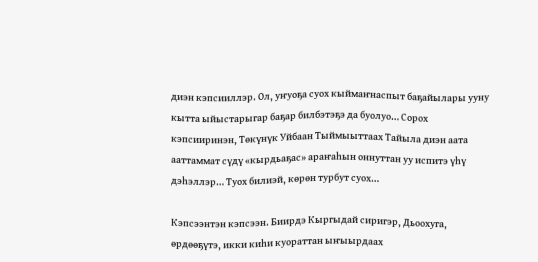диэн кэпсииллэр. Ол, уҥуоҕа суох кыймаҥнаспыт баҕайылары ууну кытта ыйыстарыгар баҕар билбэтэҕэ да буолуо… Сорох кэпсииринэн, Төкүнүк Уйбаан Тыймыыттаах Тайыла диэн аата ааттаммат сүдү «кырдьаҕас» араҥаһын оннуттан уу испитэ үһү дэһэллэр… Туох билиэй, көрөн турбут суох…

Кэпсээнтэн кэпсээн. Биирдэ Кыргыдай сиригэр, Дьоохуга, өрдөөҕүтэ, икки киһи куораттан ыҥыырдаах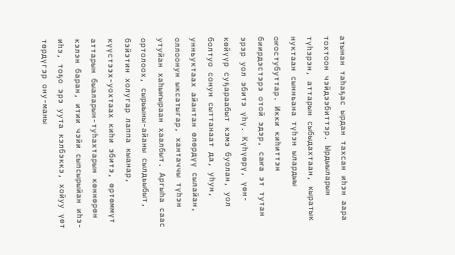атынан таһаҕас ырдан тахсан иһэн аара тохтоон чэйдээбиттэр. Ырдыыларын түһэрэн, аттарын сыбыдахтаан, кыратык нуктаан сынньана түһэн ылардыы оҥостубуттар. Икки киһиттэн биирдэстэрэ отой эдэр, саҥа эт тутан эрэр уол эбитэ үһү. Күһүөрү, үөн-көйүүр суҕараабыт кэмэ буолан, уол болтуо сонун сыттанаат да, уһун, унньуктаах айантан өлөрдүү сылайан, оллоонун ыксатыгар, хантаччы түһэн утуйан хаһыҥыраан хаалбыт. Аргыһа саас ортолоох, сырыыны-айаны сылдьыбыт, бэйэтин холугар лаппа кыанар, күүстээх-уохтаах киһи эбитэ, өртөммүт аттарын быаларын-туһахтарын көннөрөн кэлэн баран, итии чэйи сыпсырыйан иһэ-иһэ, тоҕо эрэ уута кэлбэккэ, хойуу үөт төрдүгэр ону-маны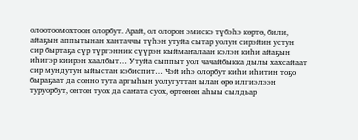олоотоомохтоон олорбут. Арай, ол олорон эмискэ түбэһэ көртө, били, айаҕын аппытынан хантаччы түһэн утуйа сытар уолун сирэйин устун сир быртаҕа сүр түргэнник сүүрэн кыймаҥалаан кэлэн киһи айаҕын иһигэр киирэн хаалбыт… Утуйа сыппыт уол чачайбыкка дылы хахсайаат сир мундутун ыйыстан кэбиспит… Чэй иһэ олорбут киһи иһитин тоҕо быраҕаат да сонно тута аргыһын уолугуттан ылан өрө илгиэлээн туруорбут, онтон туох да саҥата суох, өртөнөн аһыы сылдьар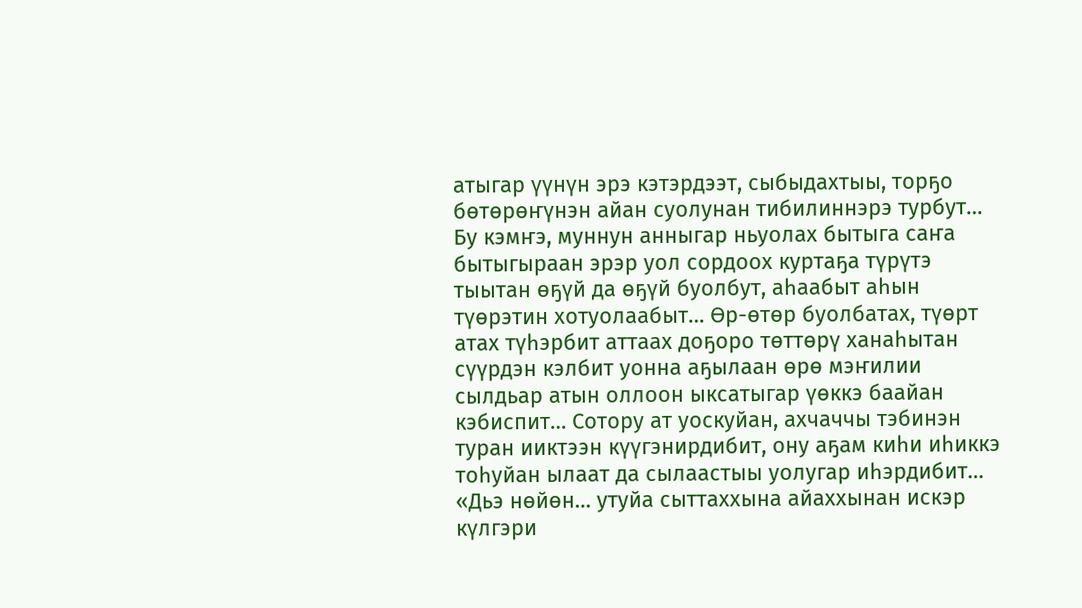атыгар үүнүн эрэ кэтэрдээт, сыбыдахтыы, торҕо бөтөрөҥүнэн айан суолунан тибилиннэрэ турбут… Бу кэмҥэ, муннун анныгар ньуолах бытыга саҥа бытыгыраан эрэр уол сордоох куртаҕа түрүтэ тыытан өҕүй да өҕүй буолбут, аһаабыт аһын түөрэтин хотуолаабыт… Өр-өтөр буолбатах, түөрт атах түһэрбит аттаах доҕоро төттөрү ханаһытан сүүрдэн кэлбит уонна аҕылаан өрө мэҥилии сылдьар атын оллоон ыксатыгар үөккэ баайан кэбиспит… Сотору ат уоскуйан, ахчаччы тэбинэн туран ииктээн күүгэнирдибит, ону аҕам киһи иһиккэ тоһуйан ылаат да сылаастыы уолугар иһэрдибит… «Дьэ нөйөн… утуйа сыттаххына айаххынан искэр күлгэри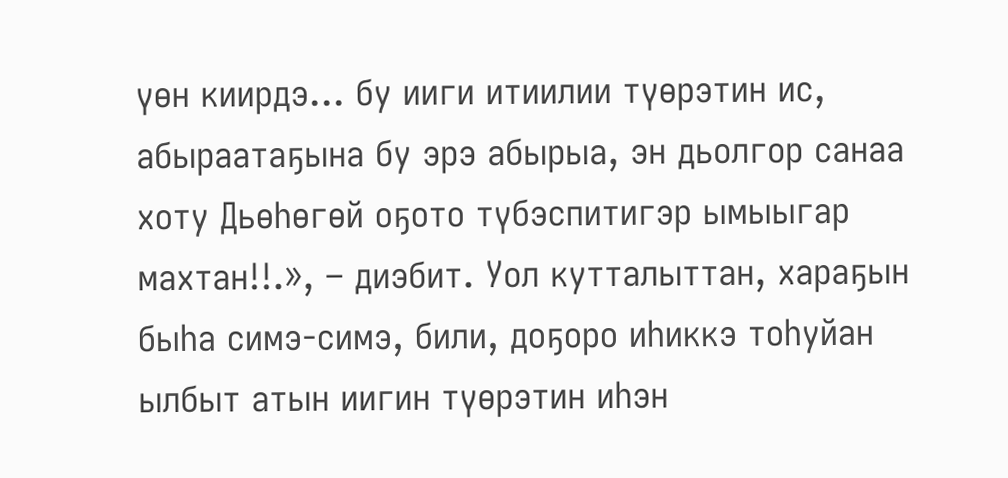үөн киирдэ… бу ииги итиилии түөрэтин ис, абыраатаҕына бу эрэ абырыа, эн дьолгор санаа хоту Дьөһөгөй оҕото түбэспитигэр ымыыгар махтан!!.», – диэбит. Уол кутталыттан, хараҕын быһа симэ-симэ, били, доҕоро иһиккэ тоһуйан ылбыт атын иигин түөрэтин иһэн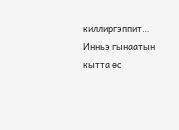киллиргэппит… Инньэ гынаатын кытта өс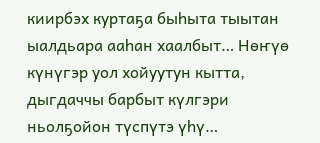киирбэх куртаҕа быһыта тыытан ыалдьара ааһан хаалбыт… Нөҥүө күнүгэр уол хойуутун кытта, дыгдаччы барбыт күлгэри ньолҕойон түспүтэ үһү…